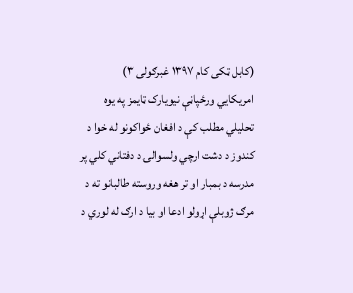(کابل ټکی کام ۱۳۹۷ غبرګولی ۳)
امریکایي ورځپاڼې نیویارک ټایمز په یوه تحلیلي مطلب کې د افغان ځواکونو له خوا د کندوز د دشت ارچي ولسوالۍ د دفتاني کلي پر مدرسه د بمبار او تر هغه وروسته طالبانو ته د مرګ ژوبلې اړولو ادعا او بیا د ارګ له لوري د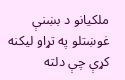ملکیانو د بښنې غوښتلو په تړاو لیکنه کړې چې دلته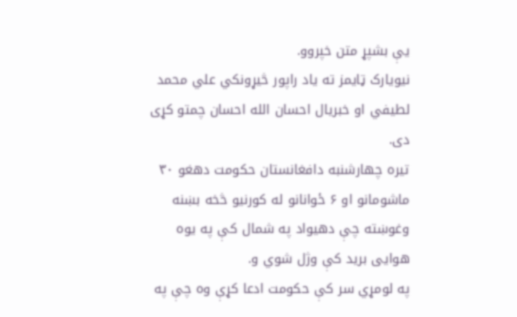یې بشپړ متن خپروو.
نیویارک ټایمز ته یاد راپور څیړونکي علي محمد لطیفي او خبریال احسان الله احسان چمتو کړی دی.
تیره چهارشنبه دافغانستان حکومت دهغو ۳۰ ماشومانو او ۶ ځوانانو له کورنیو څخه بښنه وغوښته چې دهیواد په شمال کې په یوه هوایی برید کې وژل شوي و.
په لومړي سر کې حکومت ادعا کړې وه چې په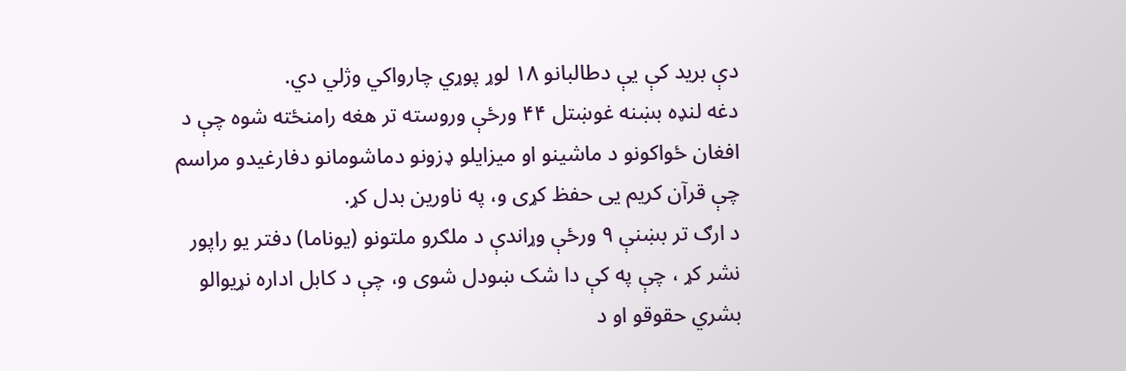دې برید کې یې دطالبانو ۱۸ لوړ پوړي چارواکي وژلي دي.
دغه لنډه بښنه غوښتل ۴۴ ورځې وروسته تر هغه رامنځته شوه چې د افغان ځواکونو د ماشینو او میزایلو ډزونو دماشومانو دفارغیدو مراسم چې قرآن کریم یی حفظ کړی و، په ناورین بدل کړ.
د ارګ تر بښنې ۹ ورځې وړاندې د ملګرو ملتونو (یوناما) دفتر یو راپور نشر کړ ، چې په کې دا شک ښودل شوی و، چې د کابل اداره نړیوالو بشري حقوقو او د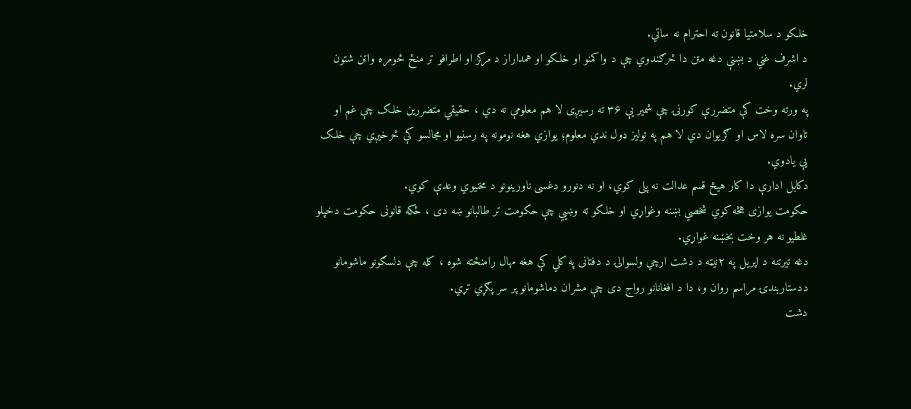خلکو د سلامتیا قانون ته احترام نه ساتي.
د اشرف غني د بښنې دغه متن دا څرګندوي چې د واکمنو او خلکو او همداراز د مرکز او اطرافو تر منځ څومره واټن شتون لري.
په ورته وخت کې متضررې کورنۍ چې شمیر یې ۳۶ ته رسیږی لا هم معلومې نه دي ، حقیقي متضررین خلک چې غم او تاوان سره لاس او ګریوان دي لا هم په تولیز ډول ندي معلوم؛ یوازي هغه نومونه په رسنیو او مجالسو کې څرخیږي چې خلک یې یادوي.
دکابل ادارې دا کار هیڅ قسم عدالت نه پلی کوي، او نه دنورو دغسی ناورینونو د مخنیوي وعدې کوي.
حکومت یوازی هڅه کوي شخصي بښنه وغواړي او خلکو ته وښیي چې حکومت تر طالبانو ښه دی ، ځکه قانونی حکومت دخپلو غلطیو نه هر وخت بخښنه غواړي.
دغه تیرتنه د اپریل په ۲نیټه د دشت ارچي ولسوالۍ د دفتانی په کلي کې هغه مهال رامنځته شوه ، کله چې دلسګونو ماشومانو ددستاربندۍ مراسم روان و، دا د افغانانو رواج دی چې مشران دماشومانو پر سر پګړي تړي.
دشت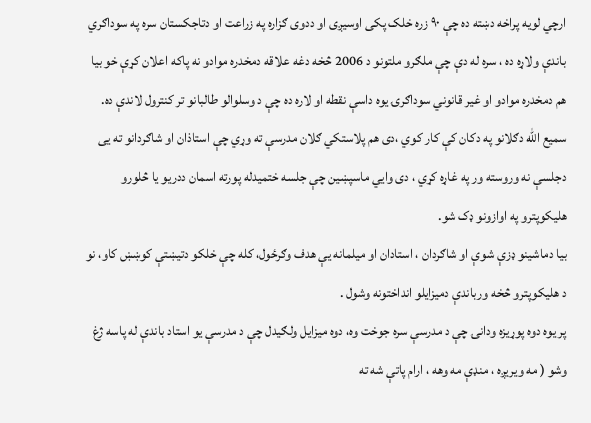ارچي لویه پراخه دښته ده چې ۹۰ زره خلک پکی اوسیږی او ددوی ګزاره په زراعت او دتاجکستان سره په سوداګري باندې ولاړه ده ، سره له دې چې ملګرو ملتونو د 2006 څخه دغه علاقه دمخدره موادو نه پاکه اعلان کړې خو بیا هم دمخدره موادو او غیر قانوني سوداګرۍ یوه داسې نقطه او لاره ده چې د وسلوالو طالبانو تر کنترول لاندې ده.
سمیع الله دګلانو په دکان کې کار کوي ،دی هم پلاستکي ګلان مدرسې ته وړي چې استاذان او شاګردانو ته یی دجلسې نه وروسته ور په غاړه کړي ، دی وایي ماسپښین چې جلسه ختمیدله پورته اسمان ددریو یا څلورو هلیکوپترو په اوازونو ډک شو.
بیا دماشینو ډزې شوې او شاګردان ، استادان او میلمانه یې هدف وګرځول، کله چې خلکو دتیښتې کوښښ کاو، نو د هلیکوپترو څخه ورباندې دمیزایلو انداختونه وشول .
پر یوه دوه پوړیزه ودانۍ چې د مدرسې سره جوخت وه، دوه میزایل ولګیدل چې د مدرسې یو استاد باندې له پاسه ژغ وشو ( مه ویریږه ، منډې مه وهه ، ارام پاتې شه ته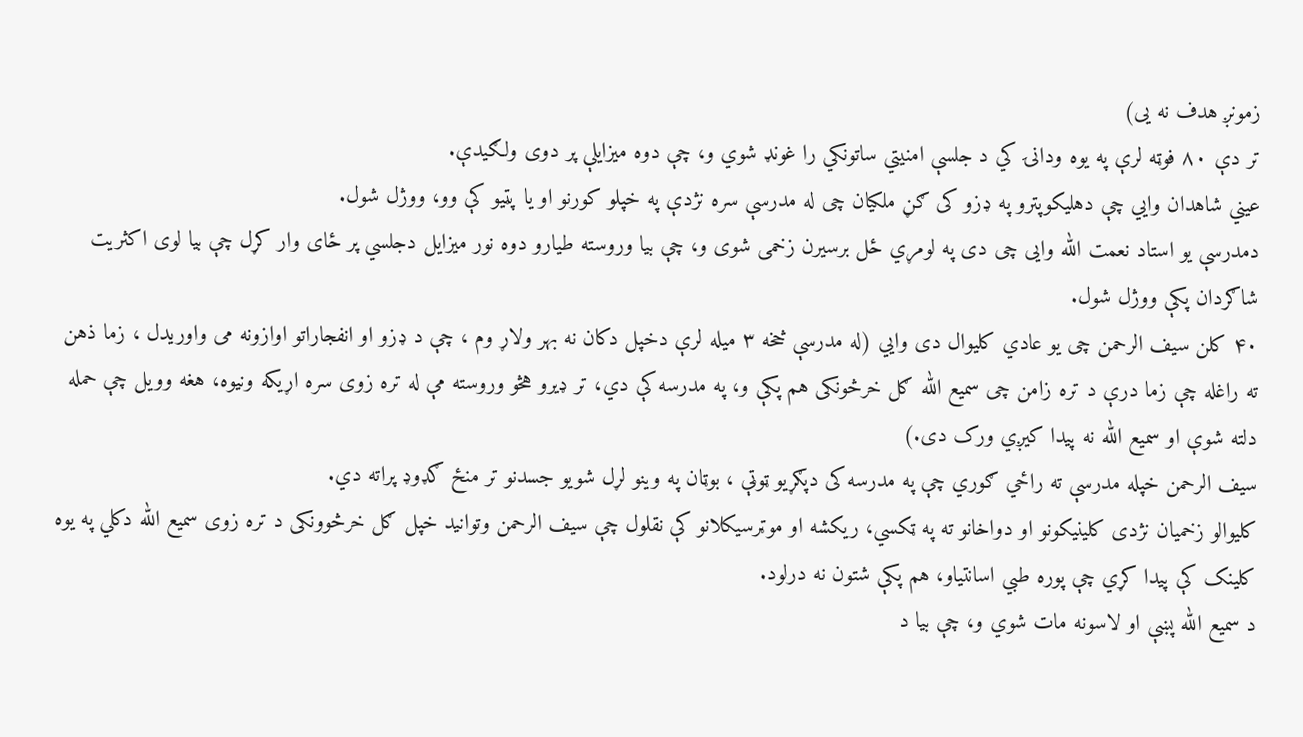زمونږ هدف نه یی)
تر دې ۸۰ فوټه لرې په یوه ودانۍ کي د جلسې امنیتي ساتونکي را غونډ شوي و، چې دوه میزایلې پر دوی ولګیدې.
عیني شاهدان وایي چې دهلیکوپترو په ډزو کی ګڼ ملکیان چی له مدرسې سره نژدې په خپلو کورنو او یا پټیو کې وو، ووژل شول.
دمدرسې یو استاد نعمت الله وایی چی دی په لومړي ځل برسیرن زخمی شوی و، چې بیا وروسته طیارو دوه نور میزایل دجلسي پر ځای وار کړل چې بیا لوی اکثریت شاګردان پکې ووژل شول.
۴۰ کلن سیف الرحمن چی یو عادي کلیوال دی وایي (له مدرسې څخه ۳ میله لرې دخپل دکان نه بهر ولاړ وم ، چې د ډزو او انفجاراتو اوازونه می واوریدل ، زما ذهن ته راغله چې زما درې د تره زامن چی سمیع الله ګل خرڅونکی هم پکې و، په مدرسه کې دي، تر ډیرو هڅو وروسته مې له تره زوی سره اړیکه ونیوه، هغه وویل چې حمله دلته شوې او سمیع الله نه پیدا کیږي ورک دی.)
سیف الرحمن خپله مدرسې ته راځي ګوري چې په مدرسه کی دپګړیو ټوټې ، بوټان په وینو لړل شویو جسدنو تر منځ ګډوډ پراته دي.
کلیوالو زخمیان نژدی کلینیکونو او دواخانو ته په ټکسي، ریکشه او موټرسیکلانو کې نقلول چې سیف الرحمن وتوانید خپل ګل خرڅوونکی د تره زوی سمیع الله دکلي په یوه کلینک کې پیدا کړي چې پوره طبي اسانتیاو، هم پکې شتون نه درلود.
د سمیع الله پښې او لاسونه مات شوي و، چې بیا د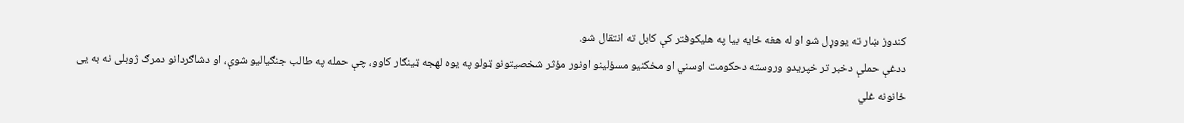کندوز ښار ته یووړل شو او له هغه ځایه بیا په هلیکوفتر کې کابل ته انتقال شو.
ددغې حملې دخبر تر خپریدو وروسته دحکومت اوسني او مخکنيو مسؤلینو اونور مؤثر شخصیتونو ټولو په یوه لهجه ټینګار کاوو، چې حمله په طالب جنګیالیو شوې، او دشاګردانو دمرګ ژوبلی نه به یی ځانونه غلي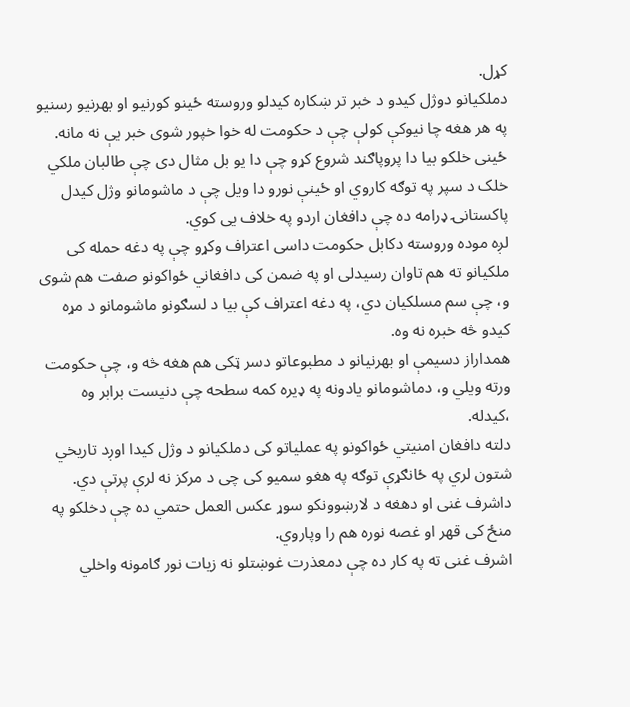کړل.
دملکیانو دوژل کیدو د خبر تر ښکاره کیدلو وروسته ځینو کورنیو او بهرنیو رسنیو په هر هغه چا نیوکې کولې چې د حکومت له خوا خپور شوی خبر یې نه مانه.
ځینی خلکو بیا دا پروپاګند شروع کړو چې دا یو بل مثال دی چې طالبان ملکي خلک د سپر په توګه کاروي او ځینې نورو دا ویل چې د ماشومانو وژل کیدل پاکستانۍ ډرامه ده چې دافغان اردو په خلاف یی کوي.
لږه موده وروسته دکابل حکومت داسی اعتراف وکړو چې په دغه حمله کی ملکیانو ته هم تاوان رسیدلی او په ضمن کی دافغاني ځواکونو صفت هم شوی و، چې سم مسلکیان دي، په دغه اعتراف کې بیا د لسګونو ماشومانو د مړه کیدو څه خبره نه وه.
همداراز دسیمې او بهرنیانو د مطبوعاتو دسر ټکی هم هغه څه و، چې حکومت ورته ویلي و، دماشومانو یادونه په ډیره کمه سطحه چې دنیست برابر وه ،کیدله.
دلته دافغان امنیتي ځواکونو په عملیاتو کی دملکیانو د وژل کیدا اوږد تاریخي شتون لري په ځانګړې توګه په هغو سمیو کی چی د مرکز نه لرې پرتې دي.
داشرف غنی او دهغه د لارښوونکو سوړ عکس العمل حتمي ده چې دخلکو په منځ کی قهر او غصه نوره هم را وپاروي.
اشرف غنی ته په کار ده چې دمعذرت غوښتلو نه زیات نور ګامونه واخلي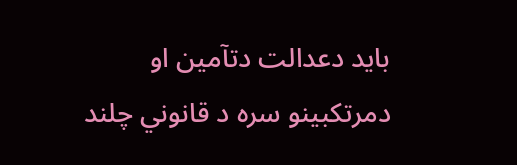باید دعدالت دتآمین او دمرتکبینو سره د قانوني چلند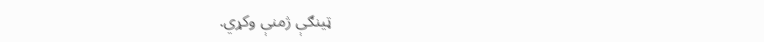ټینګې ژمنې وکړي.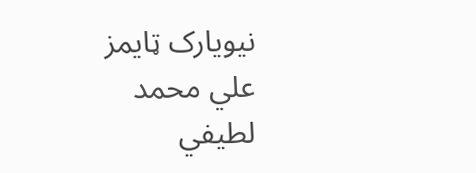نیویارک ټایمز
علي محمد لطيفي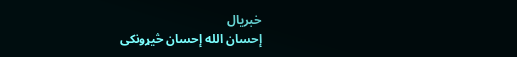خبریال
إحسان الله إحسان څیړونکی